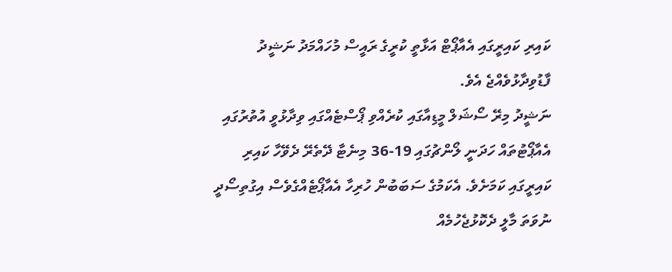ކައިރި ކައިރީގައި އެއާޕޯޓް އަޅާތީ ކުރީގެ ރައީސް މުހައްމަދު ނަޝީދު ފާޑުވިދާޅުވެއްޖެ އެވެ.
ނަޝީދު މިރޭ ސޯޝަލް މީޑިއާގައި ކުރެއްވި ޕޯސްޓެއްގައި ވިދާޅުވީ އުތުރުގައި އެއާޕޯޓުތައް ހަދަނީ ލޯންޗުގައި 19-36 މިނެޓާ ދޭތެރޭ ދެވޭހާ ކައިރި ކައިރީގައި ކަމަށެވެ. އެކަމުގެ ސަބަބުން ހުރިހާ އެއާޕޯޓެއްގެވެސް އިގުތިސޯދީ ނުވަތަ މާލީ ދެކޮޅުޖެހުމެއް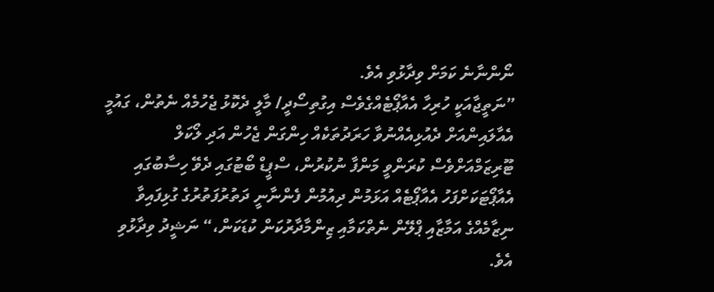ނޯންނާނެ ކަމަށް ވިދާޅުވި އެވެ.
”ނަތީޖާއަކީ ހުރިހާ އެއާޕޯޓެއްގެވެސް އިގުތިސޯދީ/ މާލީ ދެކޮޅު ޖެހުމެއް ނެތުން، ގައުމީ އެއާލައިންއަށް ދެއުޅިއެއްނުވާ ހަރަދުތަކެއް ހިންގަން ޖެހުން އަދި ލޯކަލް ޓޫރިޒަމްއަށްވެސް ކުރަންވީ މަންފާ ނުކުރުން، ސްޕީޑް ބޯޓުގައި ދެވޭ ހިސާބުގައި އެއާޕޯޓަކަށްފަހު އެއާޕޯޓެއް އަޅަމުން ދިއުމުން ފެންނާނީ ދަތުރުފަތުރުގެ ގުޅިފައިވާ ނިޒާމެއްގެ އަމާޒާއި ޕްލޭން ނެތްކަމާއި ޒިންމާދާރުކަން ކުޑަކަން،“ ނަޝީދު ވިދާޅުވި އެވެ.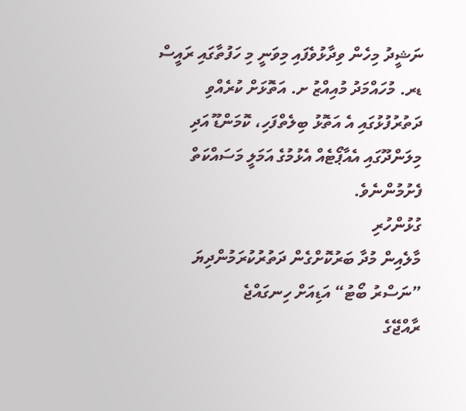ނަޝީދު މިހެން ވިދާޅުވެފައި މިވަނީ މި ހަފުތާގައި ރައީސް ޑރ. މުހައްމަދު މުއިއްޒު ށ. އަތޮޅަށް ކުރެއްވި ދަތުރުފުޅުގައި އެ އަތޮޅު ބިލެތްފަހި، ކޮމަންޑޫ އަދި މިލަންދޫގައި އެއާޕޯޓެއް އެޅުމުގެ އަމަލީ މަސައްކަތް ފެށުމުންނެވެ.
ގުޅުންހުރި
މާލެއިން މުދާ ބަރުކޮށްގެން ދަތުރުކުރަމުންދިޔަ ”ނަސްރު ބޯޓު“ އަޑިއަށް ހިނގައްޖެ
ރާއްޖޭގެ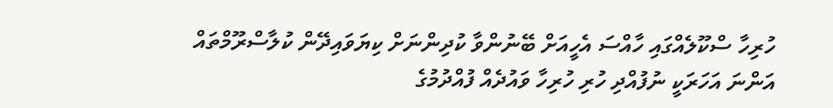ހުރިހާ ސްކޫލެއްގައި ހާއްސަ އެހީއަށް ބޭނުންވާ ކުދިންނަށް ކިޔަވައިދޭން ކުލާސްރޫމްތައް
އަންނަ އަހަރަކީ ނުފުއްދި ހުރި ހުރިހާ ވައުދެއް ފުއްދުމުގެ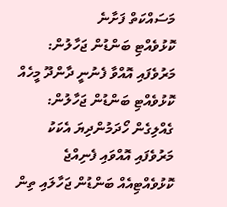މަސައްކަތް ފަށާނެ
ކޮޅުވެއްޓި ބަންޑުން ޖަހާލުން: މަރުވެފައި އޮއްވާ ފެނުނީ ދާންދޫ މީހެއް
ކޮޅުވެއްޓި ބަންޑުން ޖަހާލުން: ގެއްލިގެން ހޯދަމުންދިޔަ އެކަކު މަރުވެފައި އޮއްވައި ފެނިއްޖެ
ކޮޅުވެއްޓިއެއް ބަންޑުން ޖަހާލައި ތިން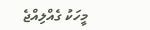މީހަކު ގެއްލިއްޖެ